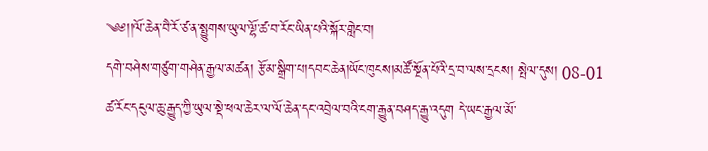༄༅།།ལོ་ཆེན་བཻ་རོ་ཙ་ན་སྤྱུགས་ཡུལ་ལྷོ་ཚ་བ་རོང་ཡིན་པའི་སྐོར་གླེང་བ།
དགེ་བཤེས་གཙུག་གཤེན་རྒྱལ་མཚན། རྩོམ་སྒྲིག་པ།དབང་ཆེན།ཡོང་ཁུངས།མཚོ་སྔོན་པོའི་དྲ་བ་ལས་དྲངས། སྤེལ་དུས། 08-01
ཚ་རོང་དངུལ་ཆུ་རྒྱུད་ཀྱི་ཡུལ་སྡེ་ཕལ་ཆེར་ལ་ལོ་ཆེན་དང་འབྲེལ་བའི་ངག་རྒྱུན་བཤད་རྒྱུ་འདུག དེ་ཡང་རྒྱལ་མོ་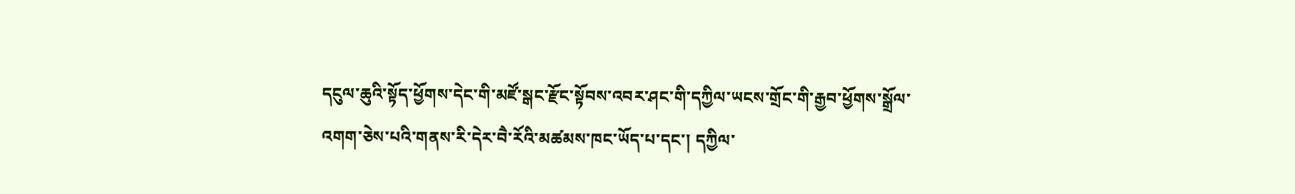དངུལ་ཆུའི་སྟོད་ཕྱོགས་དེང་གི་མཛོ་སྒང་རྫོང་སྟོབས་འབར་ཤང་གི་དཀྱིལ་ཡངས་གྲོང་གི་རྒྱབ་ཕྱོགས་སྒྲོལ་འགག་ཅེས་པའི་གནས་རི་དེར་བཻ་རོའི་མཚམས་ཁང་ཡོད་པ་དང་། དཀྱིལ་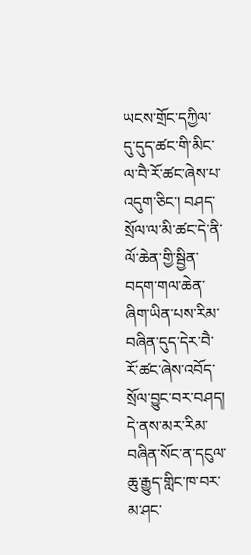ཡངས་གྲོང་དཀྱིལ་དུ་དུད་ཚང་གི་མིང་ལ་བཻ་རོ་ཚང་ཞེས་པ་འདུག་ཅིང་། བཤད་སྲོལ་ལ་མི་ཚང་དེ་ནི་ལོ་ཆེན་གྱི་སྦྱིན་བདག་གལ་ཆེན་ཞིག་ཡིན་པས་རིམ་བཞིན་དུད་དེར་བཻ་རོ་ཚང་ཞེས་འབོད་སྲོལ་བྱུང་བར་བཤད། དེ་ནས་མར་རིམ་བཞིན་སོང་ན་དངུལ་ཆུ་རྒྱུད་གླིང་ཁ་བར་མ་ཤང་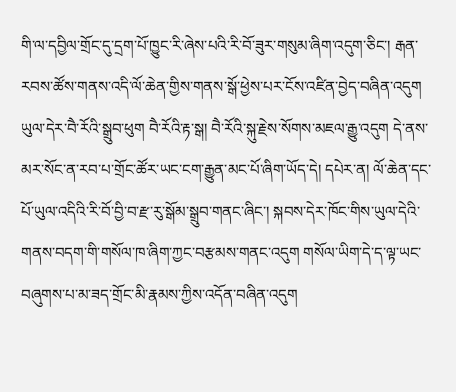གི་ལ་དབྱིལ་གྲོང་དུ་དྲག་པོ་ཁྱུང་རི་ཞེས་པའི་རི་བོ་ཟུར་གསུམ་ཞིག་འདུག་ཅིང་། རྒན་རབས་ཚོས་གནས་འདི་ལོ་ཆེན་གྱིས་གནས་སྒོ་ཕྱེས་པར་ངོས་འཛིན་བྱེད་བཞིན་འདུག ཡུལ་དེར་བཻ་རོའི་སྒྲུབ་ཕུག བཻ་རོའི་རྟ་སྒ། བཻ་རོའི་སྐུ་རྗེས་སོགས་མཇལ་རྒྱུ་འདུག དེ་ནས་མར་སོང་ན་རབ་པ་གྲོང་ཚོར་ཡང་ངག་རྒྱུན་མང་པོ་ཞིག་ཡོད་དེ། དཔེར་ན། ལོ་ཆེན་དང་པོ་ཡུལ་འདིའི་རི་བོ་བྱི་བ་རྫ་རུ་སྒོམ་སྒྲུབ་གནང་ཞིང་། སྐབས་དེར་ཁོང་གིས་ཡུལ་དེའི་གནས་བདག་གི་གསོལ་ཁ་ཞིག་ཀྱང་བརྩམས་གནང་འདུག གསོལ་ཡིག་དེ་ད་ལྟ་ཡང་བཞུགས་པ་མ་ཟད་གྲོང་མི་རྣམས་ཀྱིས་འདོན་བཞིན་འདུག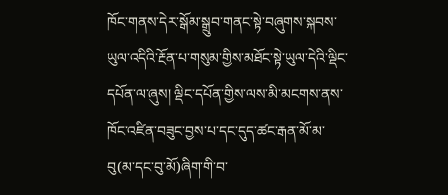ཁོང་གནས་དེར་སྒོམ་སྒྲུབ་གནང་སྟེ་བཞུགས་སྐབས་ཡུལ་འདིའི་རྔོན་པ་གསུམ་གྱིས་མཐོང་སྟེ་ཡུལ་དེའི་ལྡིང་དཔོན་ལ་ཞུས། ལྡིང་དཔོན་གྱིས་ལས་མི་མངགས་ནས་ཁོང་འཛིན་བཟུང་བྱས་པ་དང་དུད་ཚང་རྒན་མོ་མ་བུ(མ་དང་བུ་མོ)ཞིག་གི་བ་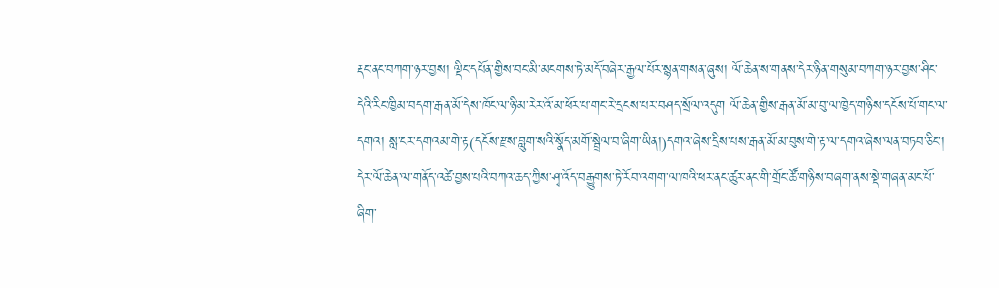རྡང་ནང་བཀག་ཉར་བྱས། ལྡིང་དཔོན་གྱིས་བང་མི་མངགས་ཏེ་མདོ་བཞེར་རྒྱལ་པོར་སྙན་གསན་ཞུས། ལོ་ཆེན་ས་གནས་དེར་ཉིན་གསུམ་བཀག་ཉར་བྱས་ཤིང་དེའི་རིང་ཁྱིམ་བདག་རྒན་མོ་དེས་ཁོང་ལ་ཉི་མ་རེར་འོ་མ་ཕོར་པ་གང་རེ་དྲངས་པར་བཤད་སྲོལ་འདུག ལོ་ཆེན་གྱིས་རྒན་མོ་མ་བུ་ལ་ཁྱེད་གཉིས་དངོས་པོ་གང་ལ་དགའ། སླ་ངར་དགའམ་གེ་རྟ(དངོས་རྫས་བླུག་སའི་སྣོད་མགོ་སྦྲེལ་བ་ཞིག་ཡིན།)དགའ་ཞེས་དྲིས་པས་རྒན་མོ་མ་བུས་གེ་རྟ་ལ་དགའ་ཞེས་ལན་བཏབ་ཅིང་། དེར་ལོ་ཆེན་ལ་གནོད་འཚེ་བྱས་པའི་བཀའ་ཆད་ཀྱིས་ཤྭ་འོད་བརྒྱུགས་ཏེ་རོབ་འགག་ལ་ཁའི་ཕར་ནང་ཚུར་ནང་གི་གྲོང་ཚོ་གཉིས་བཞག་ནས་སྡེ་གཞན་མང་པོ་ཞིག་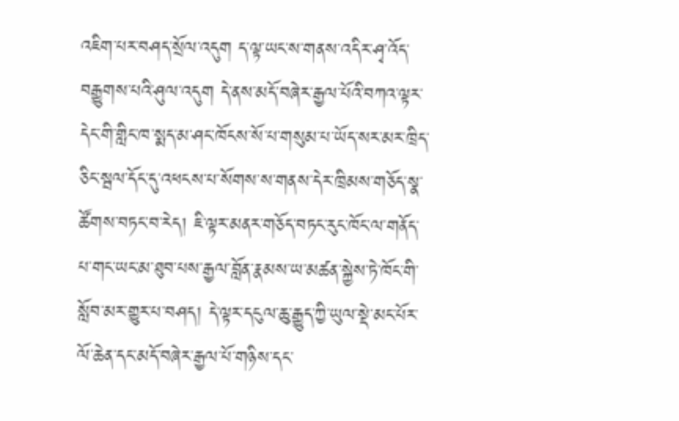འཇིག་པར་བཤད་སྲོལ་འདུག ད་ལྟ་ཡང་ས་གནས་འདིར་ཤྭ་འོད་བརྒྱུགས་པའི་ཤུལ་འདུག དེ་ནས་མདོ་བཞེར་རྒྱལ་པོའི་བཀའ་ལྟར་དེང་གི་གླིང་ཁ་སྨད་མ་ཤང་ཁོངས་སོ་པ་གསུམ་པ་ཡོད་སར་མར་ཁྲིད་ཅིང་སྦལ་དོང་དུ་འཕངས་པ་སོགས་ས་གནས་དེར་ཁྲིམས་གཅོད་སྣ་ཚོགས་བཏང་བ་རེད། ཇི་ལྟར་མནར་གཅོད་བཏང་རུང་ཁོང་ལ་གནོད་པ་གང་ཡང་མ་ཐུབ་པས་རྒྱལ་བློན་རྣམས་ཡ་མཚན་སྐྱེས་ཏེ་ཁོང་གི་སློབ་མར་གྱུར་པ་བཤད། དེ་ལྟར་དངུལ་ཆུ་རྒྱུད་ཀྱི་ཡུལ་སྡེ་མང་པོར་ལོ་ཆེན་དང་མདོ་བཞེར་རྒྱལ་པོ་གཉིས་དང་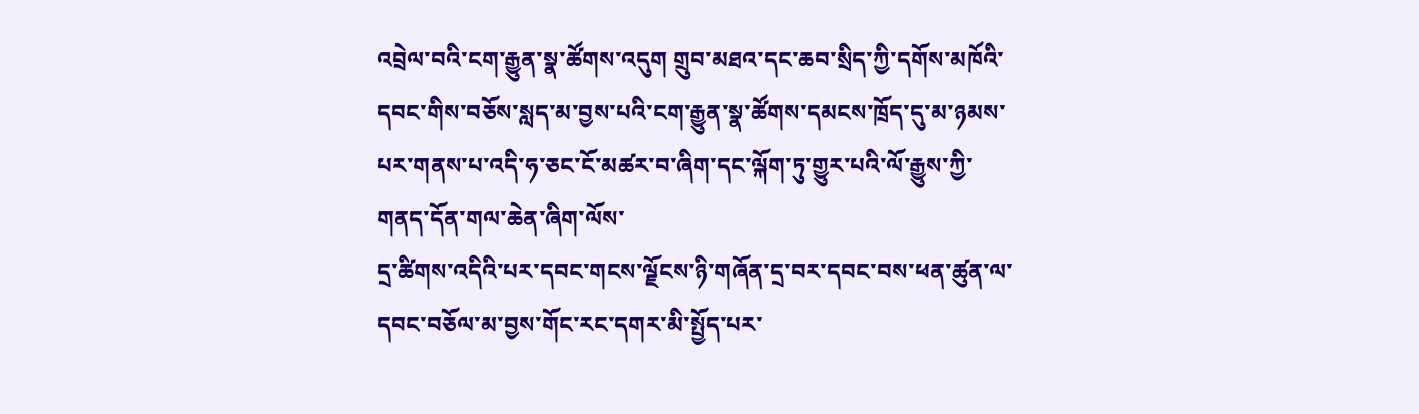འབྲེལ་བའི་ངག་རྒྱུན་སྣ་ཚོགས་འདུག གྲུབ་མཐའ་དང་ཆབ་སྲིད་ཀྱི་དགོས་མཁོའི་དབང་གིས་བཅོས་སླད་མ་བྱས་པའི་ངག་རྒྱུན་སྣ་ཚོགས་དམངས་ཁྲོད་དུ་མ་ཉམས་པར་གནས་པ་འདི་ཧ་ཅང་ངོ་མཚར་བ་ཞིག་དང་ལྐོག་ཏུ་གྱུར་པའི་ལོ་རྒྱུས་ཀྱི་གནད་དོན་གལ་ཆེན་ཞིག་ལོས་
དྲ་ཚིགས་འདིའི་པར་དབང་གངས་ལྗོངས་ཉི་གཞོན་དྲ་བར་དབང་བས་ཕན་ཚུན་ལ་དབང་བཅོལ་མ་བྱས་གོང་རང་དགར་མི་སྤྱོད་པར་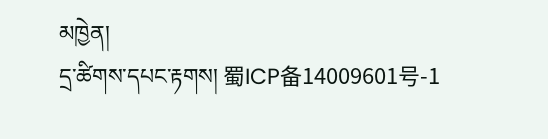མཁྱེན།
དྲ་ཚིགས་དཔང་རྟགས། 蜀ICP备14009601号-1